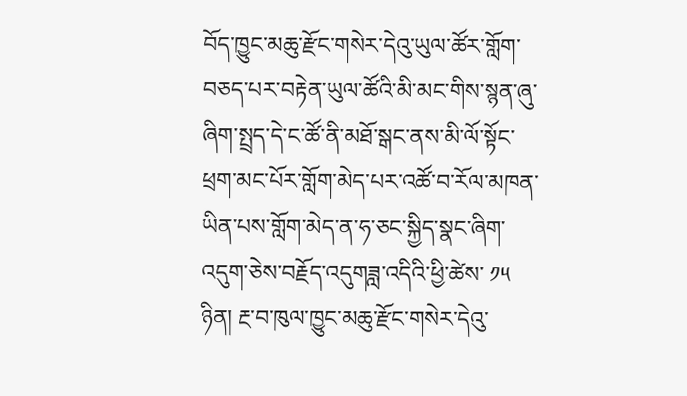བོད་ཁྱུང་མཆུ་རྫོང་གསེར་དེའུ་ཡུལ་ཚོར་གློག་བཅད་པར་བརྟེན་ཡུལ་ཚོའི་མི་མང་གིས་སྙན་ཞུ་ཞིག་སྤྲད་དེ་ང་ཚོ་ནི་མཐོ་སྒང་ནས་མི་ལོ་སྟོང་ཕྲག་མང་པོར་གློག་མེད་པར་འཚོ་བ་རོལ་མཁན་ཡིན་པས་གློག་མེད་ན་ཧ་ཅང་སྐྱིད་སྣང་ཞིག་འདུག་ཅེས་བརྗོད་འདུགཟླ་འདིའི་ཕྱི་ཚེས་ ༡༥ ཉིན། རྔ་བ་ཁུལ་ཁྱུང་མཆུ་རྫོང་གསེར་དེའུ་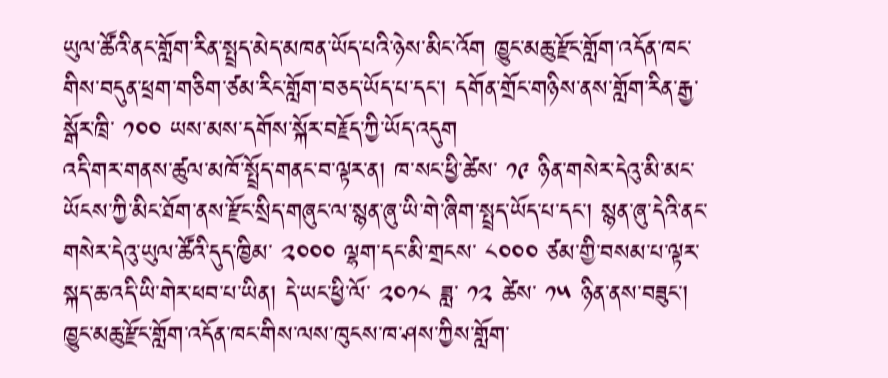ཡུལ་ཚོའི་ནང་གློག་རིན་སྤྲད་མེད་མཁན་ཡོད་པའི་ཉེས་མིང་འོག ཁྱུང་མཆུ་རྫོང་གློག་འདོན་ཁང་གིས་བདུན་ཕྲག་གཅིག་ཙམ་རིང་གློག་བཅད་ཡོད་པ་དང་། དགོན་གྲོང་གཉིས་ནས་གློག་རིན་རྒྱ་སྒོར་ཁྲི་ ༡༠༠ ཡས་མས་དགོས་སྐོར་བརྗོད་ཀྱི་ཡོད་འདུག
འདི་གར་གནས་ཚུལ་མཁོ་སྤྲོད་གནང་བ་ལྟར་ན། ཁ་སང་ཕྱི་ཚེས་ ༡༩ ཉིན་གསེར་དེའུ་མི་མང་ཡོངས་ཀྱི་མིང་ཐོག་ནས་རྫོང་སྲིད་གཞུང་ལ་སྙན་ཞུ་ཡི་གེ་ཞིག་སྤྲད་ཡོད་པ་དང་། སྙན་ཞུ་དེའི་ནང་གསེར་དེའུ་ཡུལ་ཚོའི་དུད་ཁྱིམ་ ༢༠༠༠ ལྷག་དང་མི་གྲངས་ ༨༠༠༠ ཙམ་གྱི་བསམ་པ་ལྟར་སྐད་ཆ་འདི་ཡི་གེར་ཕབ་པ་ཡིན། དེ་ཡང་ཕྱི་ལོ་ ༢༠༡༨ ཟླ་ ༡༢ ཚེས་ ༡༥ ཉིན་ནས་བཟུང་། ཁྱུང་མཆུ་རྫོང་གློག་འདོན་ཁང་གིས་ལས་ཁུངས་ཁ་ཤས་ཀྱིས་གློག་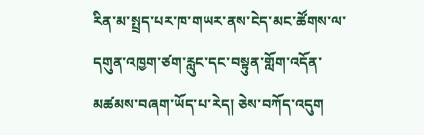རིན་མ་སྤྲད་པར་ཁ་གཡར་ནས་ངེད་མང་ཚོགས་ལ་དགུན་འཁྱག་ཙག་རླུང་དང་བསྟུན་གློག་འདོན་མཚམས་བཞག་ཡོད་པ་རེད། ཅེས་བཀོད་འདུག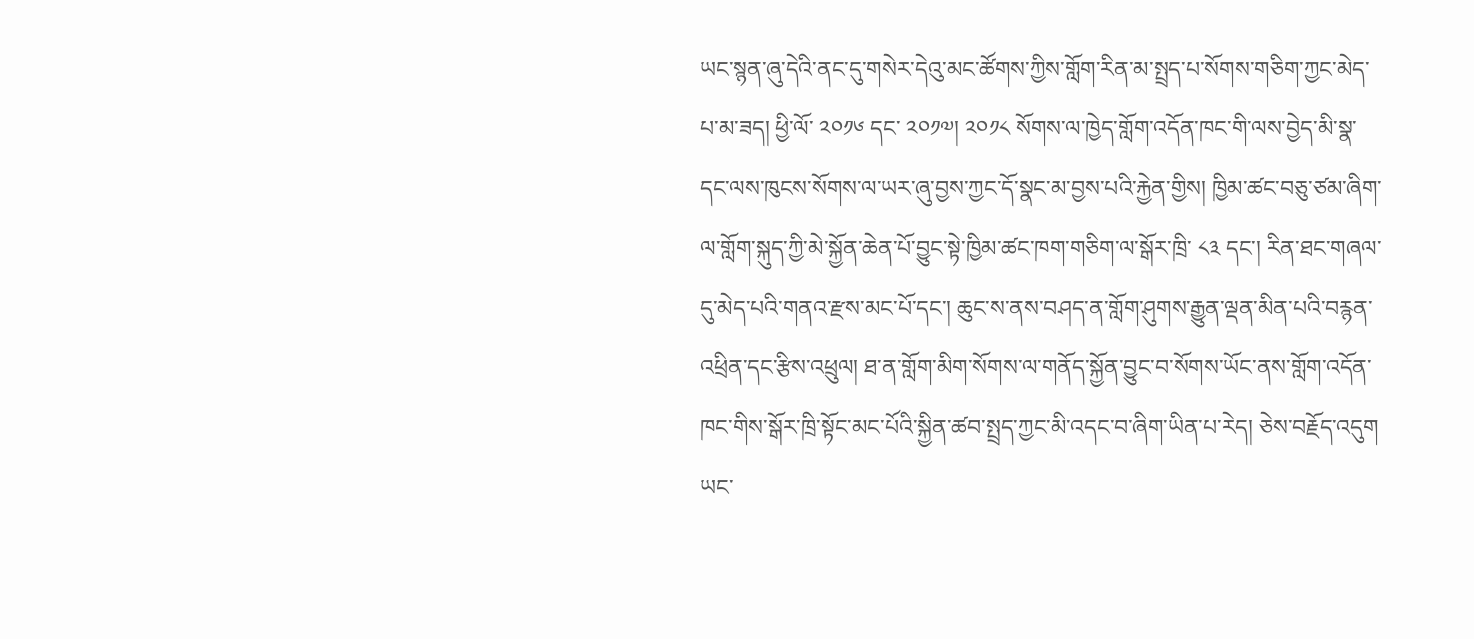ཡང་སྙན་ཞུ་དེའི་ནང་དུ་གསེར་དེའུ་མང་ཚོགས་ཀྱིས་གློག་རིན་མ་སྤྲད་པ་སོགས་གཅིག་ཀྱང་མེད་པ་མ་ཟད། ཕྱི་ལོ་ ༢༠༡༦ དང་ ༢༠༡༧། ༢༠༡༨ སོགས་ལ་ཁྱེད་གློག་འདོན་ཁང་གི་ལས་བྱེད་མི་སྣ་དང་ལས་ཁུངས་སོགས་ལ་ཡར་ཞུ་བྱས་ཀྱང་དོ་སྣང་མ་བྱས་པའི་རྐྱེན་གྱིས། ཁྱིམ་ཚང་བཅུ་ཙམ་ཞིག་ལ་གློག་སྐུད་ཀྱི་མེ་སྐྱོན་ཆེན་པོ་བྱུང་སྟེ་ཁྱིམ་ཚང་ཁག་གཅིག་ལ་སྒོར་ཁྲི་ ༨༣ དང་། རིན་ཐང་གཞལ་དུ་མེད་པའི་གནའ་རྫས་མང་པོ་དང་། ཆུང་ས་ནས་བཤད་ན་གློག་ཤུགས་རྒྱུན་ལྡན་མིན་པའི་བརྙན་འཕྲིན་དང་རྩིས་འཕྲུལ། ཐ་ན་གློག་མིག་སོགས་ལ་གནོད་སྐྱོན་བྱུང་བ་སོགས་ཡོང་ནས་གློག་འདོན་ཁང་གིས་སྒོར་ཁྲི་སྟོང་མང་པོའི་སྐྱིན་ཚབ་སྤྲད་ཀྱང་མི་འདང་བ་ཞིག་ཡིན་པ་རེད། ཅེས་བརྗོད་འདུག
ཡང་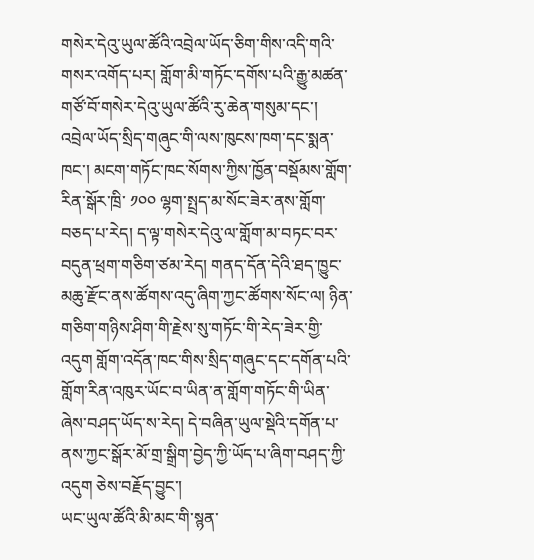གསེར་དེའུ་ཡུལ་ཚོའི་འབྲེལ་ཡོད་ཅིག་གིས་འདི་གའི་གསར་འགོད་པར། གློག་མི་གཏོང་དགོས་པའི་རྒྱུ་མཚན་གཙོ་བོ་གསེར་དེའུ་ཡུལ་ཚོའི་རུ་ཆེན་གསུམ་དང་། འབྲེལ་ཡོད་སྲིད་གཞུང་གི་ལས་ཁུངས་ཁག་དང་སྨན་ཁང་། མངག་གཏོང་ཁང་སོགས་ཀྱིས་ཁྱོན་བསྡོམས་གློག་རིན་སྒོར་ཁྲི་ ༡༠༠ ལྷག་སྤྲད་མ་སོང་ཟེར་ནས་གློག་བཅད་པ་རེད། ད་ལྟ་གསེར་དེའུ་ལ་གློག་མ་བཏང་བར་བདུན་ཕྲག་གཅིག་ཙམ་རེད། གནད་དོན་དེའི་ཐད་ཁྱུང་མཆུ་རྫོང་ནས་ཚོགས་འདུ་ཞིག་ཀྱང་ཚོགས་སོང་ལ། ཉིན་གཅིག་གཉིས་ཤིག་གི་རྗེས་སུ་གཏོང་གི་རེད་ཟེར་གྱི་འདུག གློག་འདོན་ཁང་གིས་སྲིད་གཞུང་དང་དགོན་པའི་གློག་རིན་འཁུར་ཡོང་བ་ཡིན་ན་གློག་གཏོང་གི་ཡིན་ཞེས་བཤད་ཡོད་ས་རེད། དེ་བཞིན་ཡུལ་སྡེའི་དགོན་པ་ནས་ཀྱང་སྒོར་མོ་གྲ་སྒྲིག་བྱེད་ཀྱི་ཡོད་པ་ཞིག་བཤད་ཀྱི་འདུག ཅེས་བརྗོད་བྱུང་།
ཡང་ཡུལ་ཚོའི་མི་མང་གི་སྙན་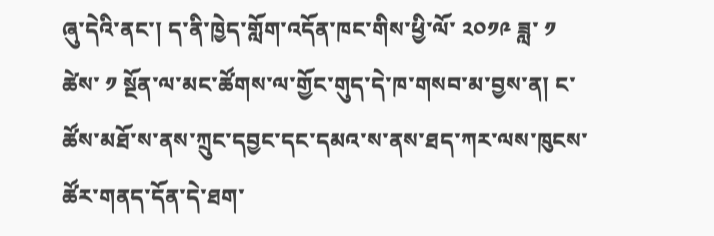ཞུ་དེའི་ནང་། ད་ནི་ཁྱེད་གློག་འདོན་ཁང་གིས་ཕྱི་ལོ་ ༢༠༡༩ ཟླ་ ༡ ཚེས་ ༡ སྔོན་ལ་མང་ཚོགས་ལ་གྱོང་གུད་དེ་ཁ་གསབ་མ་བྱས་ན། ང་ཚོས་མཐོ་ས་ནས་ཀྲུང་དབྱང་དང་དམའ་ས་ནས་ཐད་ཀར་ལས་ཁུངས་ཚོར་གནད་དོན་དེ་ཐག་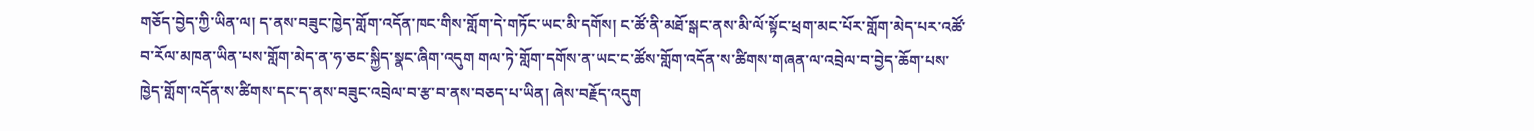གཅོད་བྱེད་ཀྱི་ཡིན་ལ། ད་ནས་བཟུང་ཁྱེད་གློག་འདོན་ཁང་གིས་གློག་དེ་གཏོང་ཡང་མི་དགོས། ང་ཚོ་ནི་མཐོ་སྒང་ནས་མི་ལོ་སྟོང་ཕྲག་མང་པོར་གློག་མེད་པར་འཚོ་བ་རོལ་མཁན་ཡིན་པས་གློག་མེད་ན་ཧ་ཅང་སྐྱིད་སྣང་ཞིག་འདུག གལ་ཏེ་གློག་དགོས་ན་ཡང་ང་ཚོས་གློག་འདོན་ས་ཚིགས་གཞན་ལ་འབྲེལ་བ་བྱེད་ཆོག་པས་ཁྱེད་གློག་འདོན་ས་ཚིགས་དང་ད་ནས་བཟུང་འབྲེལ་བ་རྩ་བ་ནས་བཅད་པ་ཡིན། ཞེས་བརྗོད་འདུག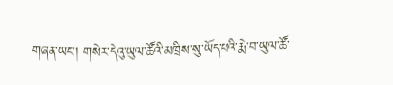གཞན་ཡང་། གསེར་དེའུ་ཡུལ་ཚོའི་མཁྲིས་སུ་ཡོད་པའི་རྨེ་བ་ཡུལ་ཚོ་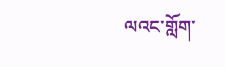ལའང་གློག་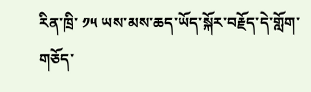རིན་ཁྲི་ ༡༥ ཡས་མས་ཆད་ཡོད་སྐོར་བརྗོད་དེ་གློག་གཅོད་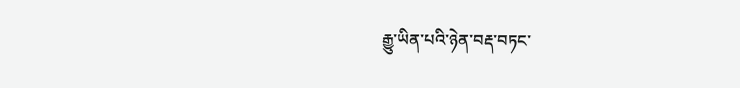རྒྱུ་ཡིན་པའི་ཉེན་བརྡ་བཏང་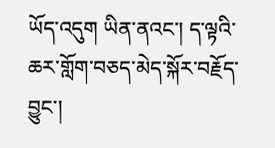ཡོད་འདུག ཡིན་ནའང་། ད་ལྟའི་ཆར་གློག་བཅད་མེད་སྐོར་བརྗོད་བྱུང་།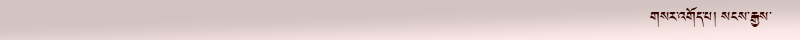གསར་འགོད་པ། སངས་རྒྱས་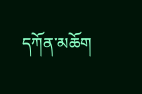དཀོན་མཆོག